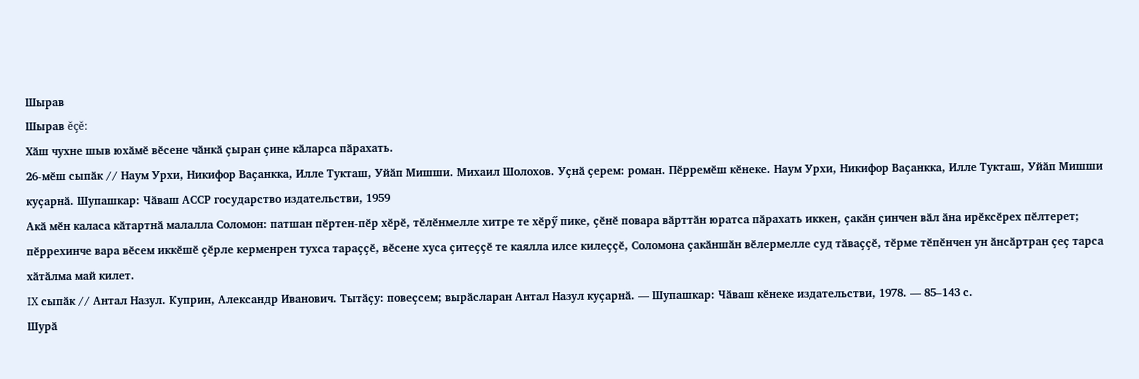Шырав
Шырав ĕçĕ:
Хӑш чухне шыв юхӑмӗ вӗсене чӑнкӑ ҫыран ҫине кӑларса пӑрахать.
26-мӗш сыпӑк // Наум Урхи, Никифор Ваҫанкка, Илле Тукташ, Уйӑп Мишши. Михаил Шолохов. Уҫнӑ ҫерем: роман. Пӗрремӗш кӗнеке. Наум Урхи, Никифор Ваҫанкка, Илле Тукташ, Уйӑп Мишши куҫарнӑ. Шупашкар: Чӑваш АССР государство издательстви, 1959
Акӑ мӗн каласа кӑтартнӑ малалла Соломон: патшан пӗртен-пӗр хӗрӗ, тӗлӗнмелле хитре те хӗрӳ пике, ҫӗнӗ повара вӑрттӑн юратса пӑрахать иккен, ҫакӑн ҫинчен вӑл ӑна ирӗксӗрех пӗлтерет; пӗррехинче вара вӗсем иккӗшӗ ҫӗрле керменрен тухса тараҫҫӗ, вӗсене хуса ҫитеҫҫӗ те каялла илсе килеҫҫӗ, Соломона ҫакӑншӑн вӗлермелле суд тӑваҫҫӗ, тӗрме тӗпӗнчен ун ӑнсӑртран ҫеҫ тарса хӑтӑлма май килет.
IX сыпӑк // Антал Назул. Куприн, Александр Иванович. Тытӑҫу: повеҫсем; вырӑсларан Антал Назул куҫарнӑ. — Шупашкар: Чӑваш кӗнеке издательстви, 1978. — 85–143 с.
Шурӑ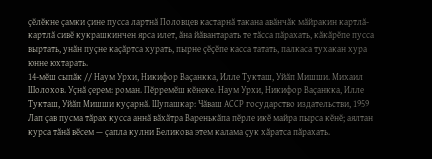ҫӗлӗкне ҫамки ҫине пусса лартнӑ Половцев кастарнӑ такана авӑнчӑк мӑйракин картлӑ-картлӑ сивӗ кукрашкинчен ярса илет, ӑна йӑвантарать те тӑсса пӑрахать, кӑкӑрӗпе пусса выртать, унӑн пуҫне каҫӑртса хурать, пырне ҫӗҫӗпе касса татать, палкаса тухакан хура юнне юхтарать.
14-мӗш сыпӑк // Наум Урхи, Никифор Ваҫанкка, Илле Тукташ, Уйӑп Мишши. Михаил Шолохов. Уҫнӑ ҫерем: роман. Пӗрремӗш кӗнеке. Наум Урхи, Никифор Ваҫанкка, Илле Тукташ, Уйӑп Мишши куҫарнӑ. Шупашкар: Чӑваш АССР государство издательстви, 1959
Лап ҫав пусма тӑрах кусса аннӑ вӑхӑтра Варенькӑпа пӗрле икӗ майра пырса кӗнӗ; аялтан курса тӑнӑ вӗсем — ҫапла кулни Беликова этем калама ҫук хӑратса пӑрахать.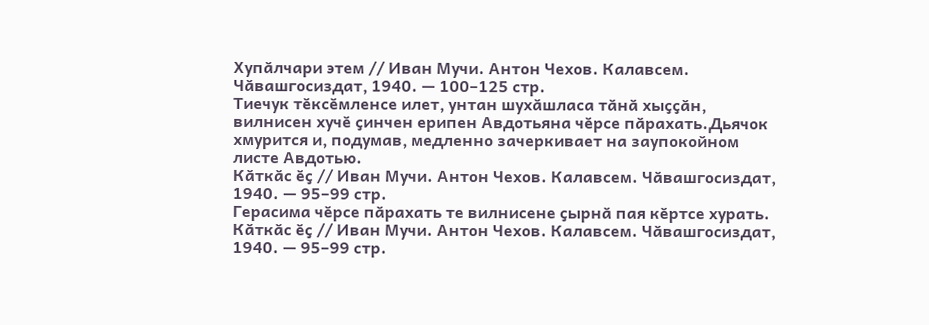Хупӑлчари этем // Иван Мучи. Антон Чехов. Калавсем. Чӑвашгосиздат, 1940. — 100–125 стр.
Тиечук тӗксӗмленсе илет, унтан шухӑшласа тӑнӑ хыҫҫӑн, вилнисен хучӗ ҫинчен ерипен Авдотьяна чӗрсе пӑрахать.Дьячок хмурится и, подумав, медленно зачеркивает на заупокойном листе Авдотью.
Кӑткӑс ӗҫ // Иван Мучи. Антон Чехов. Калавсем. Чӑвашгосиздат, 1940. — 95–99 стр.
Герасима чӗрсе пӑрахать те вилнисене ҫырнӑ пая кӗртсе хурать.
Кӑткӑс ӗҫ // Иван Мучи. Антон Чехов. Калавсем. Чӑвашгосиздат, 1940. — 95–99 стр.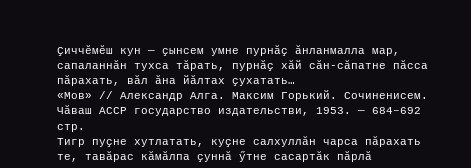Ҫиччӗмӗш кун — ҫынсем умне пурнӑҫ ӑнланмалла мар, сапаланнӑн тухса тӑрать, пурнӑҫ хӑй сӑн-сӑпатне пӑсса пӑрахать, вӑл ӑна йӑлтах ҫухатать…
«Мов» // Александр Алга. Максим Горький. Сочиненисем. Чӑваш АССР государство издательстви, 1953. — 684–692 стр.
Тигр пуҫне хутлатать, куҫне салхуллӑн чарса пӑрахать те, тавӑрас кӑмӑлпа ҫуннӑ ӳтне сасартӑк пӑрлӑ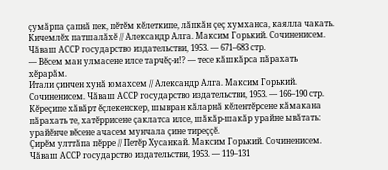ҫумӑрпа ҫапнӑ пек, пӗтӗм кӗлеткипе, лӑпкӑн ҫеҫ хумханса, каялла чакать.
Кичемлӗх патшалӑхӗ // Александр Алга. Максим Горький. Сочиненисем. Чӑваш АССР государство издательстви, 1953. — 671–683 стр.
— Вӗсем ман улмасене илсе тарчӗҫ-и!? — тесе кӑшкӑрса пӑрахать хӗрарӑм.
Итали ҫинчен хунӑ юмахсем // Александр Алга. Максим Горький. Сочиненисем. Чӑваш АССР государство издательстви, 1953. — 166–190 стр.
Кӗреҫипе хӑвӑрт ӗҫлекенскер, шывран кӑларнӑ кӗлентӗрсене кӑмакана пӑрахать те, хатӗррисене ҫаклатса илсе, шӑкӑр-шакӑр урайне ывӑтать: урайӗнче вӗсене ачасем мунчала ҫине тиреҫҫӗ.
Ҫирӗм улттӑпа пӗрре // Петӗр Хусанкай. Максим Горький. Сочиненисем. Чӑваш АССР государство издательстви, 1953. — 119–131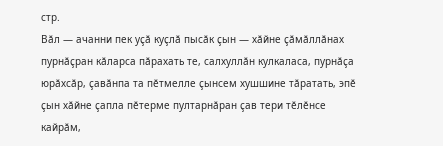стр.
Вӑл — ачанни пек уҫӑ куҫлӑ пысӑк ҫын — хӑйне ҫӑмӑллӑнах пурнӑҫран кӑларса пӑрахать те, салхуллӑн кулкаласа, пурнӑҫа юрӑхсӑр, ҫавӑнпа та пӗтмелле ҫынсем хушшине тӑратать, эпӗ ҫын хӑйне ҫапла пӗтерме пултарнӑран ҫав тери тӗлӗнсе кайрӑм,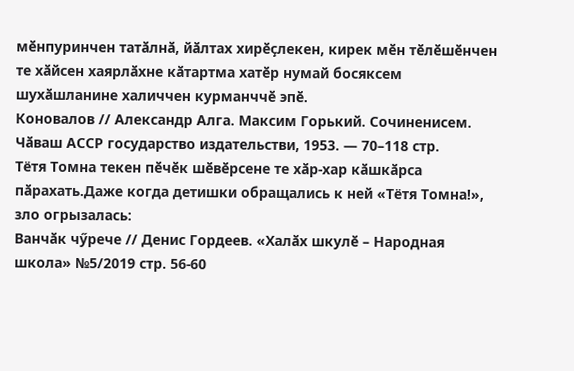мӗнпуринчен татӑлнӑ, йӑлтах хирӗҫлекен, кирек мӗн тӗлӗшӗнчен те хӑйсен хаярлӑхне кӑтартма хатӗр нумай босяксем шухӑшланине халиччен курманччӗ эпӗ.
Коновалов // Александр Алга. Максим Горький. Сочиненисем. Чӑваш АССР государство издательстви, 1953. — 70–118 стр.
Тётя Томна текен пӗчӗк шӗвӗрсене те хӑр-хар кӑшкӑрса пӑрахать.Даже когда детишки обращались к ней «Тётя Томна!», зло огрызалась:
Ванчӑк чӳрече // Денис Гордеев. «Халӑх шкулӗ – Народная школа» №5/2019 стр. 56-60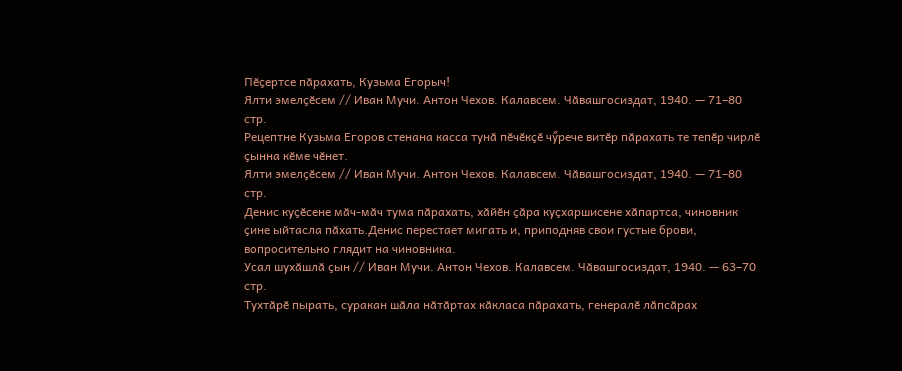Пӗҫертсе пӑрахать, Кузьма Егорыч!
Ялти эмелҫӗсем // Иван Мучи. Антон Чехов. Калавсем. Чӑвашгосиздат, 1940. — 71–80 стр.
Рецептне Кузьма Егоров стенана касса тунӑ пӗчӗкҫӗ чӳрече витӗр пӑрахать те тепӗр чирлӗ ҫынна кӗме чӗнет.
Ялти эмелҫӗсем // Иван Мучи. Антон Чехов. Калавсем. Чӑвашгосиздат, 1940. — 71–80 стр.
Денис куҫӗсене мӑч-мӑч тума пӑрахать, хӑйӗн ҫӑра куҫхаршисене хӑпартса, чиновник ҫине ыйтасла пӑхать.Денис перестает мигать и, приподняв свои густые брови, вопросительно глядит на чиновника.
Усал шухӑшлӑ ҫын // Иван Мучи. Антон Чехов. Калавсем. Чӑвашгосиздат, 1940. — 63–70 стр.
Тухтӑрӗ пырать, суракан шӑла нӑтӑртах кӑкласа пӑрахать, генералӗ лӑпсӑрах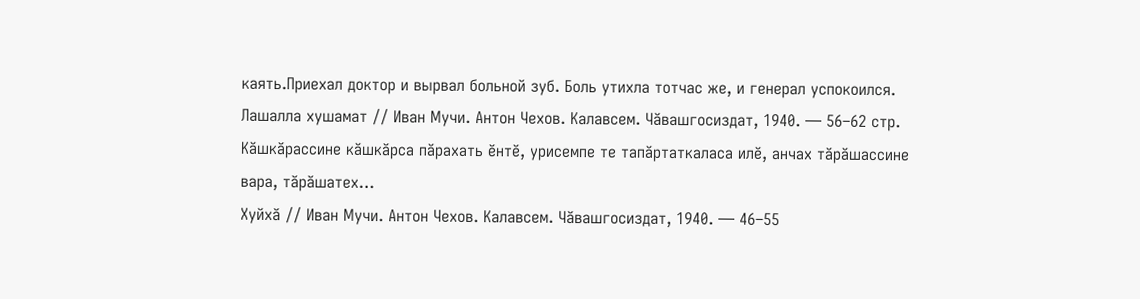каять.Приехал доктор и вырвал больной зуб. Боль утихла тотчас же, и генерал успокоился.
Лашалла хушамат // Иван Мучи. Антон Чехов. Калавсем. Чӑвашгосиздат, 1940. — 56–62 стр.
Кӑшкӑрассине кӑшкӑрса пӑрахать ӗнтӗ, урисемпе те тапӑртаткаласа илӗ, анчах тӑрӑшассине вара, тӑрӑшатех…
Хуйхӑ // Иван Мучи. Антон Чехов. Калавсем. Чӑвашгосиздат, 1940. — 46–55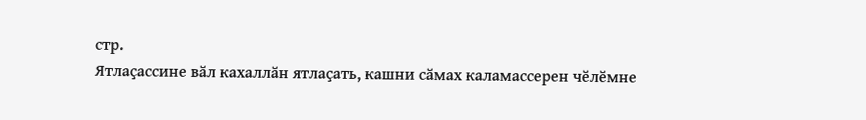стр.
Ятлаҫассине вӑл кахаллӑн ятлаҫать, кашни сӑмах каламассерен чӗлӗмне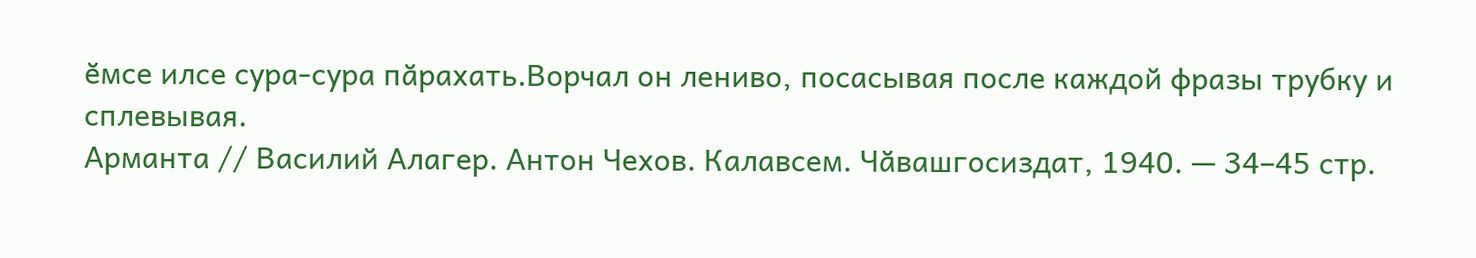ӗмсе илсе сура-сура пӑрахать.Ворчал он лениво, посасывая после каждой фразы трубку и сплевывая.
Арманта // Василий Алагер. Антон Чехов. Калавсем. Чӑвашгосиздат, 1940. — 34–45 стр.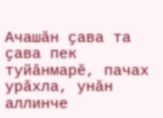Ачашӑн ҫава та ҫава пек туйӑнмарӗ, пачах урӑхла, унӑн аллинче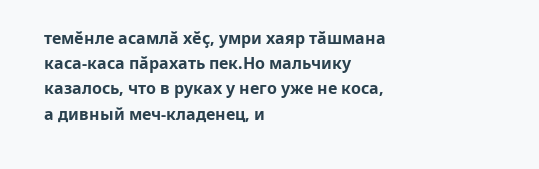темӗнле асамлӑ хӗҫ, умри хаяр тӑшмана каса-каса пӑрахать пек.Но мальчику казалось, что в руках у него уже не коса, а дивный меч-кладенец, и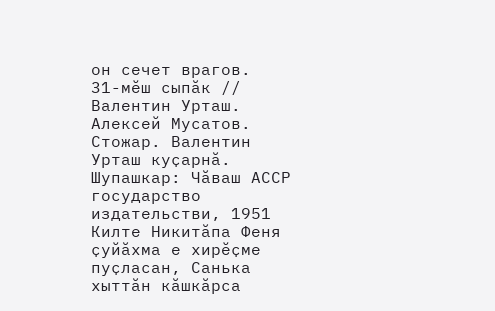он сечет врагов.
31-мӗш сыпӑк // Валентин Урташ. Алексей Мусатов. Стожар. Валентин Урташ куҫарнӑ. Шупашкар: Чӑваш АССР государство издательстви, 1951
Килте Никитӑпа Феня ҫуйӑхма е хирӗҫме пуҫласан, Санька хыттӑн кӑшкӑрса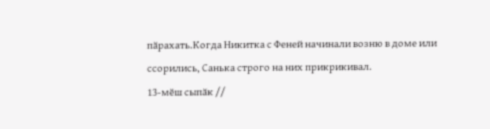пӑрахать.Когда Никитка с Феней начинали возню в доме или ссорились, Санька строго на них прикрикивал.
13-мӗш сыпӑк //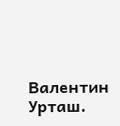Валентин Урташ.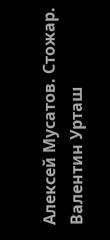Алексей Мусатов. Стожар. Валентин Урташ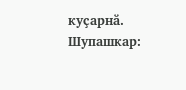куҫарнӑ. Шупашкар: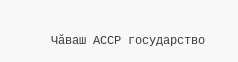Чӑваш АССР государство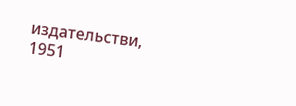издательстви, 1951